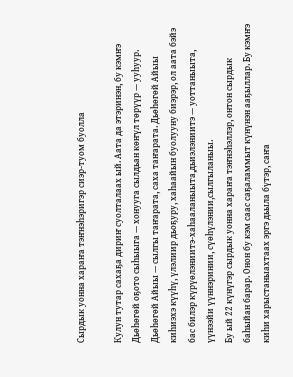Сырдык уонна хараҥа тэҥнэһэригэр сиэр-туом буолла

Кулун тутар сахаҕа дириҥ суолталаах ый. Аата да этэринэн, бу кэмҥэ Дьөһөгөй оҕото сыһыыга — хонууга сылдьан көҥүл төрүүр — ууһуур.
Дьөһөгөй Айыы — сылгы таҥарата, саха таҥарата. Дьөһөгөй Айыы киһиэхэ күүһү, үлэлиир дьоҕуру, хаһаайын буолууну биэрэр, ол аата бэйэ бас билэр күрүөлэниитэ-хаһааланыыта,дьиэлэниитэ — уоттаныыта, үүнээйи үүннэринии, сүөһүлэнии,сылгыланыы.
Бу ый 22 күнүгэр сырдык уонна хараҥа тэҥнэһэллэр, онтон сырдык баһыйан барар. Онон бу кэм саас саҕаламмыт күнүнэн ааҕыллар. Бу кэмҥэ киһи харыстаныахтаах эргэ дьыла бүтэр, саҥа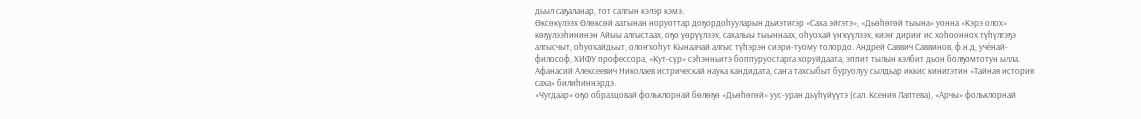дьыл саҕаланар, тот салгын кэлэр кэмэ.
Өксөкүлээх Өлөксөй аатынан норуоттар доҕордоһууларын дьиэтигэр «Саха эйгэтэ», «Дьөһөгөй тыына» уонна «Кэрэ олох» көҕүлээһининэн Айыы алгыстаах, оҕо үөрүүлээх, сахалыы тыыннаах, оһуохай үҥкүүлээх, киэҥ дириҥ ис хоһооннох түһүлгэҕэ алгысчыт, оһуохайдьыт, олоҥхоһут Кынаачай алгыс түһэрэн сиэри-туому толордо. Андрей Саввич Саввинов, ф.н.д, учёнай-философ, ХИФУ профессора, «Кут-сүр» сэһэнньитэ боппуруостарга хоруйдаата, эппит тылын кэлбит дьон болҕомтотун ылла. Афанасий Алексеевич Николаев истрическай наука кандидата, саҥа тахсыбыт буруолуу сылдьар иккис кинигэтин «Тайная история саха» билиһиннэрдэ.
«Чугдаар» оҕо образцовай фольклорнай бөлөҕө «Дьөһөгөй» уус-уран дьүһүйүүтэ (сал. Ксения Лаптева), «Арчы» фольклорнай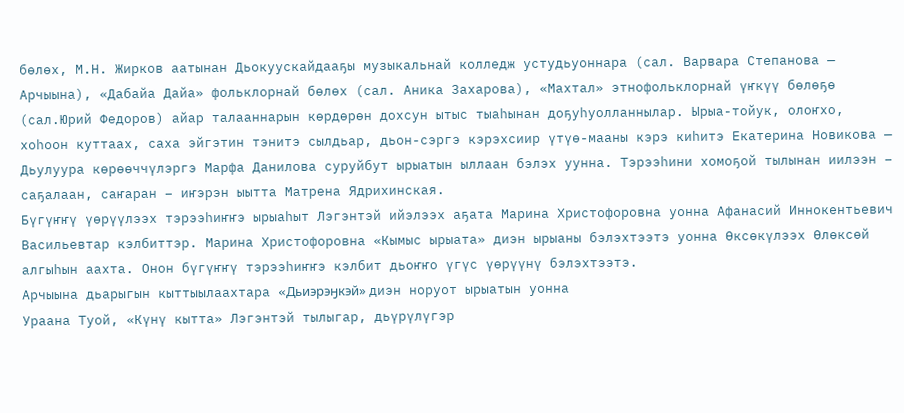бөлөх, М.Н. Жирков аатынан Дьокуускайдааҕы музыкальнай колледж устудьуоннара (сал. Варвара Степанова — Арчыына), «Дабайа Дайа» фольклорнай бөлөх (сал. Аника Захарова), «Махтал» этнофольклорнай үҥкүү бөлөҕө (сал.Юрий Федоров) айар талааннарын көрдөрөн дохсун ытыс тыаһынан доҕуһуолланнылар. Ырыа-тойук, олоҥхо, хоһоон куттаах, саха эйгэтин тэнитэ сылдьар, дьон-сэргэ кэрэхсиир үтүө-мааны кэрэ киһитэ Екатерина Новикова — Дьулуура көрөөччүлэргэ Марфа Данилова суруйбут ырыатын ыллаан бэлэх уунна. Тэрээһини хомоҕой тылынан иилээн – саҕалаан, саҥаран – иҥэрэн ыытта Матрена Ядрихинская.
Бүгүҥҥү үөрүүлээх тэрээһиҥҥэ ырыaһыт Лэгэнтэй ийэлээх аҕата Марина Христофоровна уонна Афанасий Иннокентьевич Васильевтар кэлбиттэр. Марина Христофоровна «Кымыс ырыата» диэн ырыаны бэлэхтээтэ уонна Өксөкүлээх Өлөксөй алгыһын аахта. Онон бүгүҥҥү тэрээһиҥҥэ кэлбит дьоҥҥо үгүс үөрүүнү бэлэхтээтэ.
Арчыына дьарыгын кыттыылаахтара «Дьиэрэӈкэй» диэн норуот ырыатын уонна
Ураана Туой, «Күнү кытта» Лэгэнтэй тылыгар, дьүрүлүгэр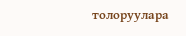толоруулара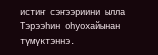истиҥ сэҥээриини ылла
Тэрээһин оһуохайынан түмүктэннэ.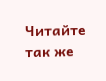Читайте так же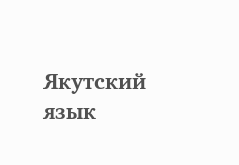Якутский язык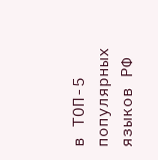в ТОП-5 популярных языков РФ